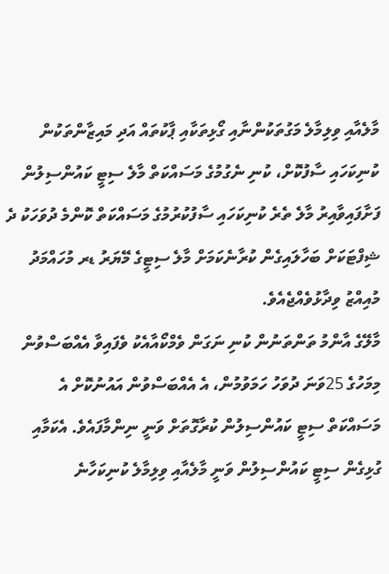މާލެއާއި ވިލިމާލެ މަގުތަކުންނާއި ގޯޅިތަކާއި ޕާކުތައް އަދި މައިޒާންތަކުން ކުނިކަހައި ސާފުކޮށް، ކުނި ނެގުމުގެ މަސައްކަތް މާލެ ސިޓީ ކައުންސިލުން ފަށާފައިވާއިރު މާލެ ތެރެ ކުނިކަހައި ސާފުކުރުމުގެ މަސައްކަތް ކޮންމެ ދުވަހަކު ދެ ޝިފްޓަކަށް ބަހާލައިގެން ކުރާނެކަމަށް މާލެ ސިޓީގެ މޭޔަރު ޑރ މުހައްމަދު މުއިއްޒު ވިދާޅުވެއްޖެއެވެ.
މާލޭގެ އާންމު ތަންތަނުން ކުނި ނަގަން ވެމްކޯއާއެކު ވެފައިވާ އެއްބަސްވުން މިމަހުގެ 25ވަނަ ދުވަހު ހަމަވުމުން، އެ އެއްބަސްވުން އައުނުކޮށް އެ މަސައްކަތް ސިޓީ ކައުންސިލުން ކުރާގޮތަށް ވަނީ ނިންމާފައެވެ. އެކަމާއި ގުޅިގެން ސިޓީ ކައުންސިލުން ވަނީ މާލެއާއި ވިލިމާލެ ކުނިކަހާނެ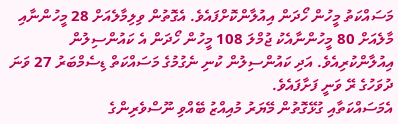މަސައްކަތު މީހުން ހޯދަން އިއުލާންކޮށްފައެވެ. އެގޮތުން ވިލިމާލެއަށް 28 މީހުންނާއި މާލެއަށް 80 މީހުންނާއެކު ޖުމްލަ 108 މީހުން ހޯދަން އެ ކައުންސިލުން އިއުލާންކުރިއެވެ. އަދި ކައުންސިލުން ކުނި ނެގުމުގެ މަސައްކަތް ޑިސެމްބަރު 27 ވަނަ ދުވަހުގެ ރޭ ވަނީ ފަށާފައެވެ.
އެމަސައްކަތާއި ގުޅޭގޮތުން މޭޔަރު މުއިއްޒު ބޭއްވި ނޫސްވެރިންގެ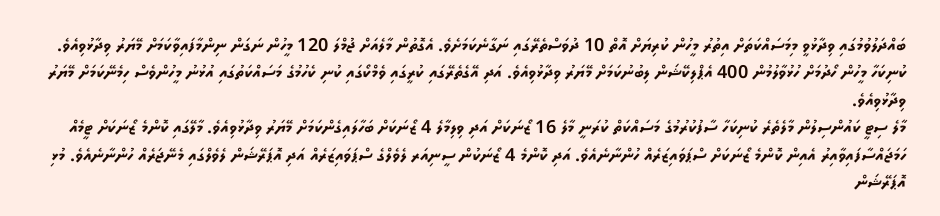ބައްދަލުވުމުގައި ވިދާޅުވީ މިމަސައްކަތަށް އިތުރު މީހުން ކުރިޔަށް އޮތް 10 ދުވަސްތެރޭގައި ނަގާނެކަމަށެވެ. އެގޮތުން މާލެއަށް ޖުމްލަ 120 މީހުން ނަގަން ނިންމާފައިވާކަމަށް މޭޔަރު ވިދާޅުވިއެވެ. ކުނިކަހާ މީހުން ހޯދުމަށް ހުޅުވާލުމުން 400 އެޕްލިކޭޝަން ލިބުނުކަމަށް މޭޔަރު ވިދާޅުވިއެވެ. އަދި އޭގެތެރޭގައި ކުރީގައި ވެމްކޯގައި ކުނި ކެހުމުގެ މަސައްކަތުގައި އުޅުނު މީހުންވެސް ހިމެނޭކަމަށް މޭޔަރު ވިދާޅުވިއެވެ.
މާލެ ސިޓީ ކައުންސިލުން މާލެތެރެ ކުނިކަހާ ސާފުކުރުމުގެ މަސައްކަތް ކުރަނީ މާލެ 16 ޒޯނަކަށް އަދި ވިލިމާލެ 4 ޒޯނަކަށް ބަހާލައިގެންކަމަށް މޭޔަރު ވިދާޅުވިއެވެ. މާލޭގައި ކޮންމެ ޒޯނަކަށް ޓީމެއް ހަމަޖައްސާފައިވާއިރު އެއިން ކޮންމެ ޒޯނަކަށް ސްޕަވައިޒަރެއް ހުންނާނެއެވެ. އަދި ކޮންމެ 4 ޒޯނަކުން ސީނިއަރ ލެވެލްގެ ސްޕަވައިޒަރެއް އަދި އޮޕަރޭޝަން ލެވެލްގައި މެނޭޖަރެއް ހުންނާނެއެވެ. މުޅި އޮޕަރޭޝަން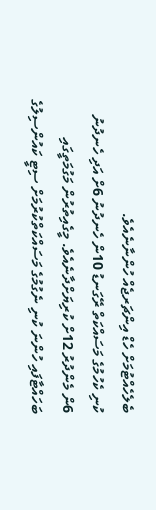ބެލެހެއްޓުމަށް ހެޑް އިންޗަރޖެއް ހުންނާނެއެވެ.
ކުނި ކެހުމުގެ މަސައްކަތް ރޭގަނޑު 10ން ހެނދުނު 6ށް އަދި ހެނދުނު 6ން މެންދުރު 12ށް ކުރިޔަށްދާނެއެވެ. މީގެއިތުރުން މަގުމަތީގައި ބަހައްޓާފައި ހުންނަ ކުނި ނެގުމުގެ މަސައްކަތްކުރުމަށް ސިޓީ ކައުންސިލުގެ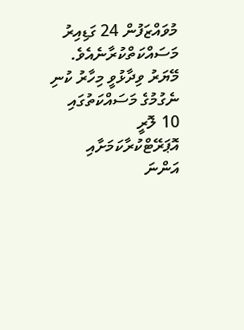މުވައްޒަފުން 24 ގަޑިއިރު މަސައްކަތްކުރާނެއެވެ. މޭޔަރު ވިދާޅުވީ މިހާރު ކުނި ނެގުމުގެ މަސައްކަތުގައި 10 ލޮރީ އޮޕަރޭޓްކުރާކަމަށާއި އަންނަ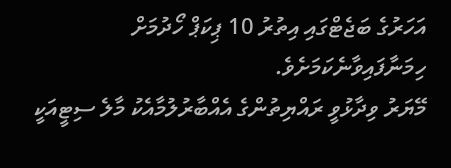އަހަރުގެ ބަޖެޓްގައި އިތުރު 10 ޕިކަޕް ހޯދުމަށް ހިމަނާފައިވާނެކަމަށެވެ.
މޭޔަރު ވިދާޅުވީ ރައްޔިތުންގެ އެއްބާރުލުމާއެކު މާލެ ސިޓީއަކީ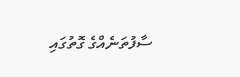ސާފުތަނެއްގެ ގޮތުގައި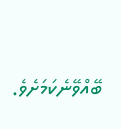ބޭއްވޭނެކަމަށެވެ.